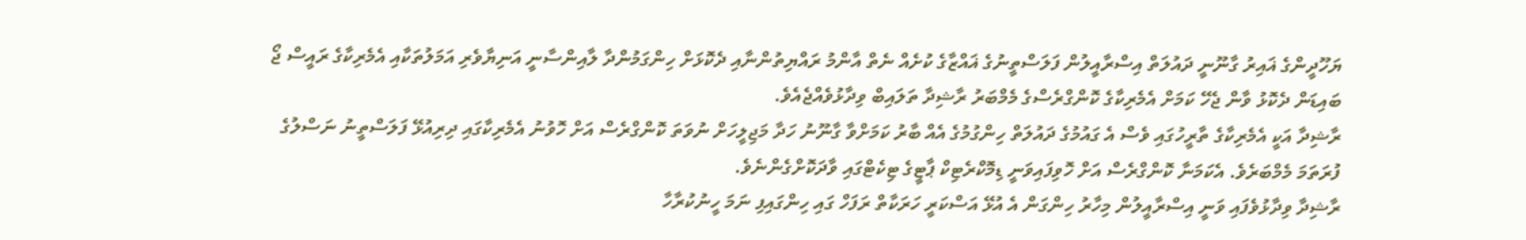ޔަހޫދީންގެ ޣައިރު ގާނޫނީ ދައުލަތް އިސްރާއީލުން ފަލަސްތީނުގެ ޣައްޒާގެ ކުށެއް ނެތް އާންމު ރައްޔިތުންނާއި ދެކޮޅަށް ހިންގަމުންދާ ލާއިންސާނީ އަނިޔާވެރި އަމަލުތަކާއި އެމެރިކާގެ ރައީސް ޖޯ ބައިޑަން ދެކޮޅު ވާން ޖެހޭ ކަމަށް އެމެރިކާގެ ކޮންގްރެސްގެ މެމްބަރު ރާޝިދާ ތަލައިބް ވިދާޅުވެއްޖެއެވެ.
ރާޝިދާ އަކީ އެމެރިކާގެ ތާރީހުގައި ވެސް އެ ގައުމުގެ ދައުލަތް ހިންގުމުގެ އެއް ބާރު ކަމަށްވާ ގާނޫނު ހަދާ މަޖިލީހަށް ނުވަތަ ކޮންގްރެސް އަށް ހޮވުނު އެމެރިކާގައި ދިރިއުޅޭ ފަލަސްތީނު ނަސްލުގެ ފުރަތަމަ މެމްބަރެވެ. އެކަމަނާ ކޮންގްރެސް އަށް ހޮވިފައިވަނީ ޑިމޮކްރެޓިކް ޕާޓީގެ ޓިކެޓްގައި ވާދަކޮށްގެންނެވެ.
ރާޝިދާ ވިދާޅުވެފައި ވަނީ އިސްރާއީލުން މިހާރު ހިންގަން އެ އުޅޭ އަސްކަރީ ހަރަކާތް ރަފަހް ގައި ހިންގައިފި ނަމަ ހީނުކުރާހާ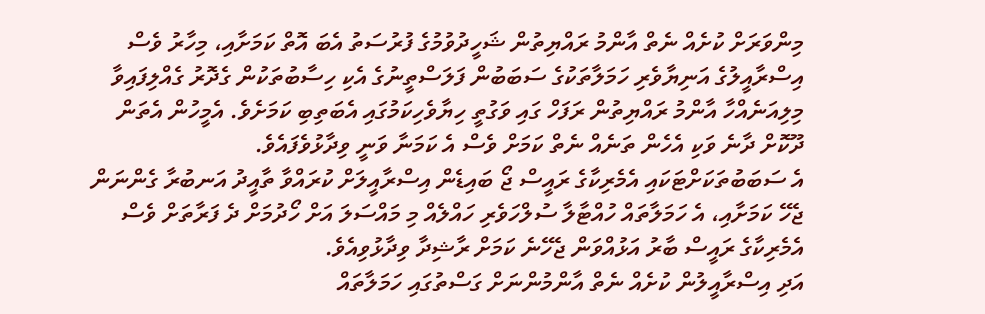މިންވަރަށް ކުށެއް ނެތް އާންމު ރައްޔިތުން ޝަހީދުވުމުގެ ފުރުސަތު އެބަ އޮތް ކަމަށާއި، މިހާރު ވެސް އިސްރާއީލުގެ އަނިޔާވެރި ހަމަލާތަކުގެ ސަބަބުން ފަލަސްތީނުގެ އެކި ހިސާބުތަކުން ގެދޮރު ގެއްލިފައިވާ މިލިއަނެއްހާ އާންމު ރައްޔިތުން ރަފަހް ގައި ވަގުތީ ހިޔާވެހިކަމުގައި އެބަތިބި ކަމަށެވެ. އެމީހުން އެތަން ދޫކޮށް ދާނެ ވަކި އެހެން ތަނެއް ނެތް ކަމަށް ވެސް އެ ކަމަނާ ވަނީ ވިދާޅުވެފައެވެ.
އެ ސަބަބުތަކަށްޓަކައި އެމެރިކާގެ ރައީސް ޖޯ ބައިޑެން އިސްރާއީލަށް ކުރައްވާ ތާއީދު އަނބުރާ ގެންނަން ޖެހޭ ކަމަށާއި، އެ ހަމަލާތައް ހުއްޓާލާ ސުލްހަވެރި ހައްލެއް މި މައްސަލަ އަށް ހޯދުމަށް ދެ ފަރާތަށް ވެސް އެމެރިކާގެ ރައީސް ބާރު އަޅުއްވަން ޖެހޭނެ ކަމަށް ރާޝިދާ ވިދާޅުވިއެވެ.
އަދި އިސްރާއީލުން ކުށެއް ނެތް އާންމުންނަށް ގަސްތުގައި ހަމަލާތައް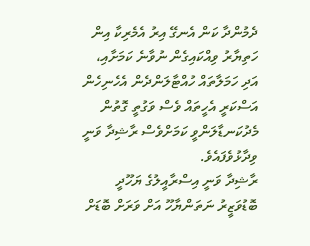ދެމުންދާ ކަން އެނގޭ އިރު އެމެރިކާ އިން ހަތިޔާރު ވިއްކައިގެން ނުވާނެ ކަމަށާއި، އަދި ހަމަލާތައް ހުއްޓާލަންދެން އެހެނިހެން އަސްކަރީ އެހީތައް ވެސް ވަގުތީ ގޮތުން މެދުކަނޑާލަންވީ ކަމަށްވެސް ރާޝިދާ ވަނީ ވިދާޅުވެފައެވެ.
ރާޝިދާ ވަނީ އިސްރާއީލުގެ ޔަހޫދީ ބޮޑުވަޒީރު ނަތަންޔާހޫ އަށް ވަރަށް ބޮޑަށް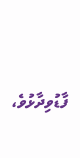ފާޑުވިދާޅުވެ،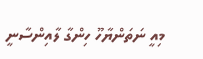މިއީ ނަތަންޔާހޫ ހިންގާ ލާއިންސާނީ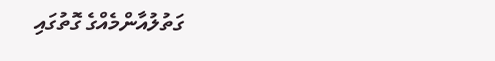ގަތުލުއާންމެއްގެ ގޮތުގައި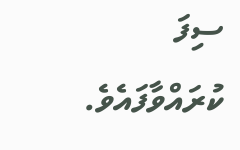ސިފަ ކުރައްވާފައެވެ.